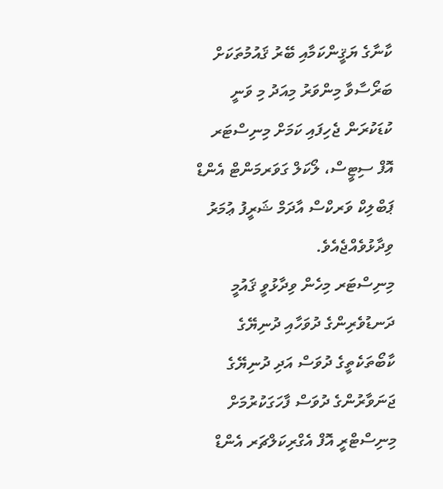ކާނާގެ ޔަޤީންކަމާއި ބޭރު ޤައުމުތަކަށް ބަރޯސާވާ މިންވަރު މިއަދު މި ވަނީ ކުޑަކުރަން ޖެހިފައި ކަމަށް މިނިސްޓަރ އޮފް ސިޓީސް، ލޯކަލް ގަވަރމަންޓް އެންޑް ޕަބްލިކް ވަރކްސް އާދަމް ޝަރީފު ޢުމަރު ވިދާޅުވެއްޖެއެވެ.
މިނިސްޓަރ މިހެން ވިދާޅުވީ ޤައުމީ ދަނޑުވެރިންގެ ދުވަހާއި ދުނިޔޭގެ ކާބޯތަކެތީގެ ދުވަސް އަދި ދުނިޔޭގެ ޖަނަވާރުންގެ ދުވަސް ފާހަގަކުރުމަށް މިނިސްޓްރީ އޮފް އެގްރިކަލްޗަރ އެންޑް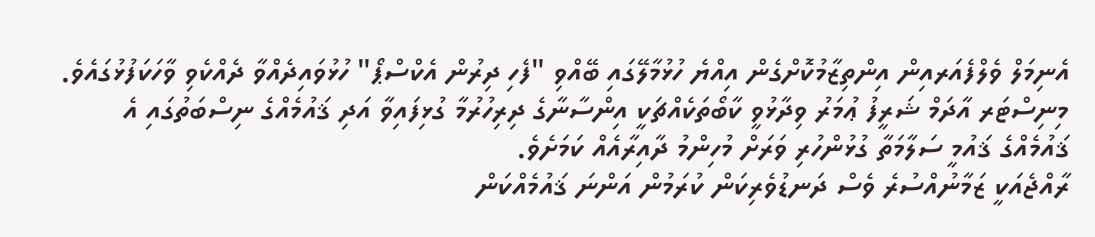އެނިމަލް ވެލްފެއަރއިން އިންތިޒާމުކޮށްގެން އިއްޔެ ހުޅުމާލޭގައި ބޭއްވި "ފެހި ދިރުން އެކްސްޕޯ" ހުޅުވައިދެއްވާ ދެއްކެވި ވާހަކަފުޅުގައެވެ. މިނިސްޓަރ އާދަމް ޝަރީފު ޢުމަރު ވިދާޅުވީ ކާބޯތަކެއްޗަކީ އިންސާނާގެ ދިރިހުރުމާ ގުޅިފައިވާ އަދި ޤައުމެއްގެ ނިސްބަތުގައި އެ ޤައުމެއްގެ ޤައުމީ ސަލާމަތާ ގުޅުންހުރި ވަރަށް މުހިންމު ދާއިރާއެއް ކަމަށެވެ.
ރާއްޖެއަކީ ޒަމާނުއްސުރެ ވެސް ދަނޑުވެރިކަން ކުރަމުން އަންނަ ޤައުމެއްކަން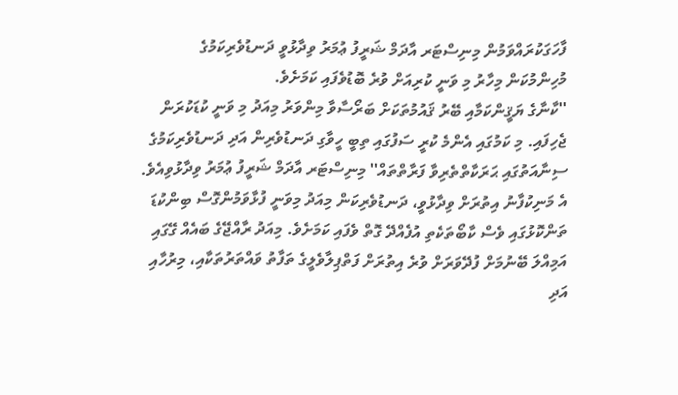ފާހަގަކުރައްވަމުން މިނިސްޓަރ އާދަމް ޝަރީފު ޢުމަރު ވިދާޅުވީ ދަނޑުވެރިކަމުގެ މުހިންމުކަން މިހާރު މި ވަނީ ކުރިއަށް ވުރެ ބޮޑުވެފައި ކަމަށެވެ.
''ކާނާގެ ޔަޤީންކަމާއި ބޭރު ޤައުމުތަކަށް ބަރޯސާވާ މިންވަރު މިއަދު މި ވަނީ ކުޑަކުރަން ޖެހިފައި. މި ކަމުގައި އެންމެ ކުރީ ސަފުގައި ތިބީ ހީވާގި ދަނޑުވެރިން އަދި ދަނޑުވެރިކަމުގެ ސިނާއަތުގައި ޙަރަކާތްތެރިވާ ފަރާތްތައް'' މިނިސްޓަރ އާދަމް ޝަރީފު ޢުމަރު ވިދާޅުވިއެވެ.
އެ މަނިކުފާނު އިތުރަށް ވިދާޅުވީ، ދަނޑުވެރިކަން މިއަދު މިވަނީ ފުޅާވަމުންގޮސް ބިންކުޑަ ތަންކޮޅުގައި ވެސް ކާބޯތަކެތި އުފެއްދޭ ގޮތް ވެފައި ކަމަށެވެ. މިއަދު ރާއްޖޭގެ ބައެއް ގޭގައި އަމިއްލަ ބޭނުމަށް ފުދޭވަރަށް ވުރެ އިތުރަށް ފަތްޕިލާވެލީގެ ތަފާތު ވައްތަރުތަކާއި، މިރުހާއި އަދި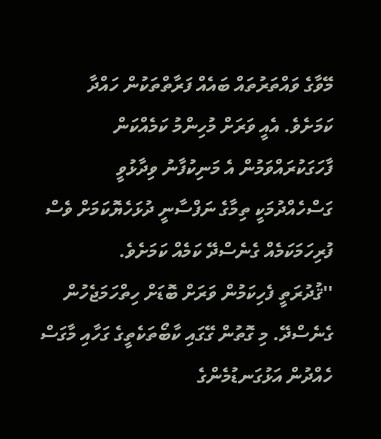މޭވާގެ ވައްތަރުތައް ބައެއް ފަރާތްތަކުން ހައްދާ ކަމަށެވެ. އެއީ ވަރަށް މުހިންމު ކަމެއްކަން ފާހަގަކުރައްވަމުން އެ މަނިކުފާނު ވިދާޅުވީ ގަސްހެއްދުމަކީ ތިމާގެ ނަފްސާނީ ދުޅަހެޔޮކަމަށް ވެސް ފުރިހަމަކަމެއް ގެނެސްދޭ ކަމެއް ކަމަށެވެ.
''ޤުދުރަތީ ފެހިކަމުން ވަރަށް ބޮޑަށް ހިތްހަމަޖެހުން ގެނެސްދޭ. މި ގޮތުން ގޭގައި ކާބޯތަކެތީގެ ގަހާއި މާގަސް ހެއްދުން އަޅުގަނޑުމެންގެ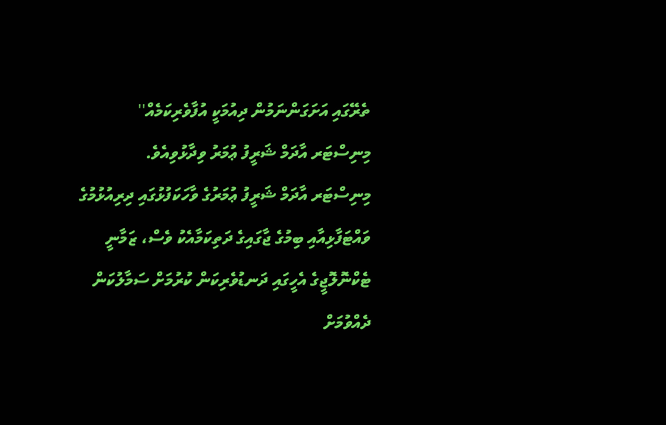ތެރޭގައި އަށަގަންނަމުން ދިއުމަކީ އުފާވެރިކަމެއް'' މިނިސްޓަރ އާދަމް ޝަރީފު ޢުމަރު ވިދާޅުވިއެވެ.
މިނިސްޓަރ އާދަމް ޝަރީފު ޢުމަރުގެ ވާހަކަފުޅުގައި ދިރިއުޅުމުގެ ވައްޓަފާޅިއާއި ބިމުގެ ޖާގައިގެ ދަތިކަމާއެކު ވެސް، ޒަމާނީ ޓެކްނޮލޮޖީގެ އެހީގައި ދަނޑުވެރިކަން ކުރުމަށް ސަމާލުކަން ދެއްވުމަށް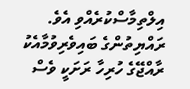އިލްތިމާސްކުރެއްވި އެވެ.
ރައްޔިތުންގެ ބައިވެރިވުމާއެކު ރާއްޖޭގެ ހުރިހާ ރަށަކީ ވެސް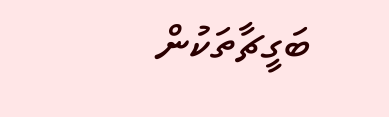ބަގީޗާތަކުން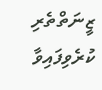ޒީނަތްތެރި ކުރެވިފައިވާ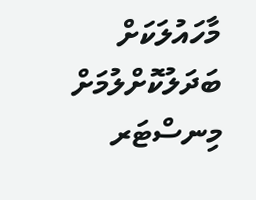މާހައުލަކަށް ބަދަލުކޮށްލުމަށް މިނސްޓަރ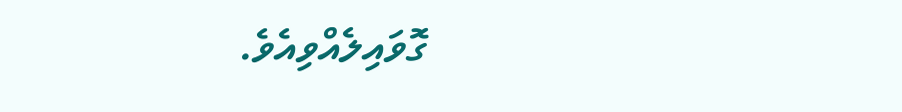ގޮވައިލެއްވިއެވެ.